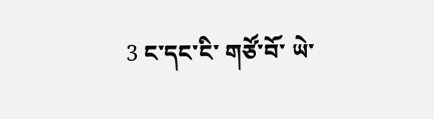3 ང་དང་ངི་ གཙོ་བོ་ ཡེ་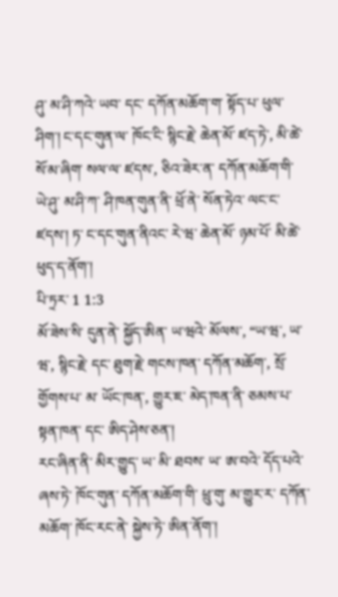ཤུ་ མ་ཤི་ཀའེ་ ཡབ་ དང་ དཀོན་མཆོག་ག་ སྟོད་པ་ ཕུལ་ཤིག་། ང་དང་གུན་ལ་ ཁོང་ངི་ སྙིང་རྗེ་ ཆེན་མོ་ ཛད་ཏེ་, མི་ཚེ་ སོ་མ་ཞིག་ སལ་ལ་ ཛདས་, ཅིའ་ཟེར་ན་ དཀོན་མཆོག་གི་ ཡེ་ཤུ་ མ་ཤི་ཀ་ ཤི་ཁན་གུན་ནི་ ཕྲོ་ནེ་ སོན་ཏེའ་ ལང་ང་ ཛདས་། ཏ་ ང་དང་གུན་ནིའང་ རེ་ཝ་ ཆེན་མོ་ ཉམ་པོ་ མི་ཚེ་ ཕུད་ད་ནོག་།
པི་ཏྲར་ 1 1:3
མོ་ཟེས་སི་ དུན་ནེ་ སྐྱོད་ཨིན་ ཡ་ཝའེ་ མོལས་, “ཡ་ཝ་, ཡ་ཝ་, སྙིང་རྗེ་ དང་ ཐུག་རྗེ་ གངས་ཁན་ དཀོན་མཆོག་, སྲོ་ གྱོགས་པ་ མ་ ཡོང་ཁན་, གྱུར་ཇ་ མེད་ཁན་ནི་ ཅམས་པ་ སྟན་ཁན་ དང་ ཨིད་ཤེས་ཅན་།
རང་ཞིན་ནི་ མིར་གྱུད་ ཡ་ མི་ ཐབས་ ཡ་ ཨ་བའེ་ དོད་པའེ་ ཞས་ཏེ་ ཁོང་གུན་ དཀོན་མཆོག་གི་ ཕྲུ་གུ་ མ་གྱུར་ར་ དཀོན་མཆོག་ ཁོང་རང་ནེ་ སྐྱེས་ཏེ་ ཨིན་ནོག་།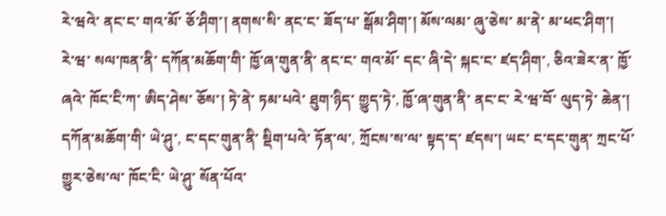རེ་ཝའེ་ ནང་ང་ གའ་མོ་ ཅོ་ཤིག་། ནགས་སི་ ནང་ང་ ཟོད་པ་ སྒོམ་ཤིག་། མོས་ལམ་ ཞུ་ཅེས་ མ་ནེ་ མ་ཕང་ཤིག་།
རེ་ཝ་ སལ་ཁན་ནི་ དཀོན་མཆོག་གི་ ཁྱོ་ཞ་གུན་ནི་ ནང་ང་ གའ་མོ་ དང་ ཞི་དེ་ སྐང་ང་ ཛད་ཤིག་, ཅིའ་ཟེར་ན་ ཁྱོ་ཞའེ་ ཁོང་ངི་ཀ་ ཨིད་ཤེས་ ཅོས་། ཏེ་ནེ་ ཏམ་པའེ་ ཐུག་ཉིད་ གྱུད་ཏེ་, ཁྱོ་ཞ་གུན་ནི་ ནང་ང་ རེ་ཝ་བོ་ ལུད་ཏེ་ ཆེན་།
དཀོན་མཆོག་གི་ ཡེ་ཤུ་, ང་དང་གུན་ནི་ སྡིག་པའེ་ ཏོན་ལ་, ཀྲོངས་ས་ལ་ སྟད་ད་ ཛདས་། ཡང་ ང་དང་གུན་ ཀྲང་པོ་ གྱུར་ཅེས་ལ་ ཁོང་ངི་ ཡེ་ཤུ་ སོན་པོའ་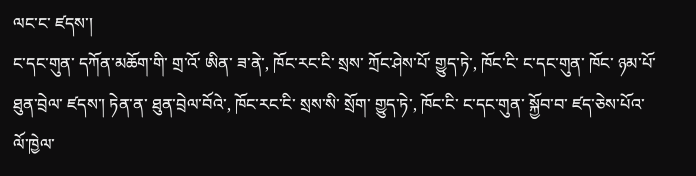ལང་ང་ ཛདས་།
ང་དང་གུན་ དཀོན་མཆོག་གི་ གྲ་འོ་ ཨིན་ ཟ་ནེ་, ཁོང་རང་ངི་ སྲས་ ཀྲོང་ཤེས་པོ་ གྱུད་ཏེ་, ཁོང་ངི་ ང་དང་གུན་ ཁོང་ ཉམ་པོ་ ཐུན་བྲེལ་ ཛདས་། ཏེན་ན་ ཐུན་བྲེལ་བོའེ་, ཁོང་རང་ངི་ སྲས་སི་ སྲོག་ གྱུད་ཏེ་, ཁོང་ངི་ ང་དང་གུན་ སྐྱོབ་བ་ ཛད་ཅེས་པོའ་ ལོ་ཁྱེལ་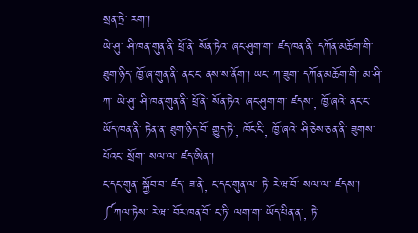སྲན་ཏྲེ་ རག་།
ཡེ་ཤུ་ ཤི་ཁན་གུན་ནི་ ཕྲོ་ནེ་ སོན་ཏེའ་ ཞང་ཤུག་ག་ ཛད་ཁན་ནི་ དཀོན་མཆོག་གི་ ཐུག་ཉིད་ ཁྱོ་ཞ་གུན་ནི་ ནང་ང་ ནས་ས་ནོག་། ཡང་ ཀ་ཟུག་ དཀོན་མཆོག་གི་ མ་ཤི་ཀ་ ཡེ་ཤུ་ ཤི་ཁན་གུན་ནི་ ཕྲོ་ནེ་ སོན་ཏེའ་ ཞང་ཤུག་ག་ ཛདས་, ཁྱོ་ཞའེ་ ནང་ང་ ཡོད་ཁན་ནི་ ཏེན་ན་ ཐུག་ཉིད་བོ་ གྱུད་ཏེ་, ཁོང་ངི་, ཁྱོ་ཞའེ་ ཤི་ཅེས་ཅན་ནི་ ཟུགས་པོའང་ སྲོག་ སལ་ལ་ ཛད་ཨིན་།
ང་དང་གུན་ སྐྱོབ་བ་ ཛད་ ཟ་ནེ་, ང་དང་གུན་ལ་ ཏེ་ རེ་ཝ་བོ་ སལ་ལ་ ཛདས་། ༼ཀལ་ཏེས་ རེ་ཝ་ བོར་ཁན་བོ་ ང་ཏི་ ལག་ག་ ཡོད་པིན་ན་, ཏེ་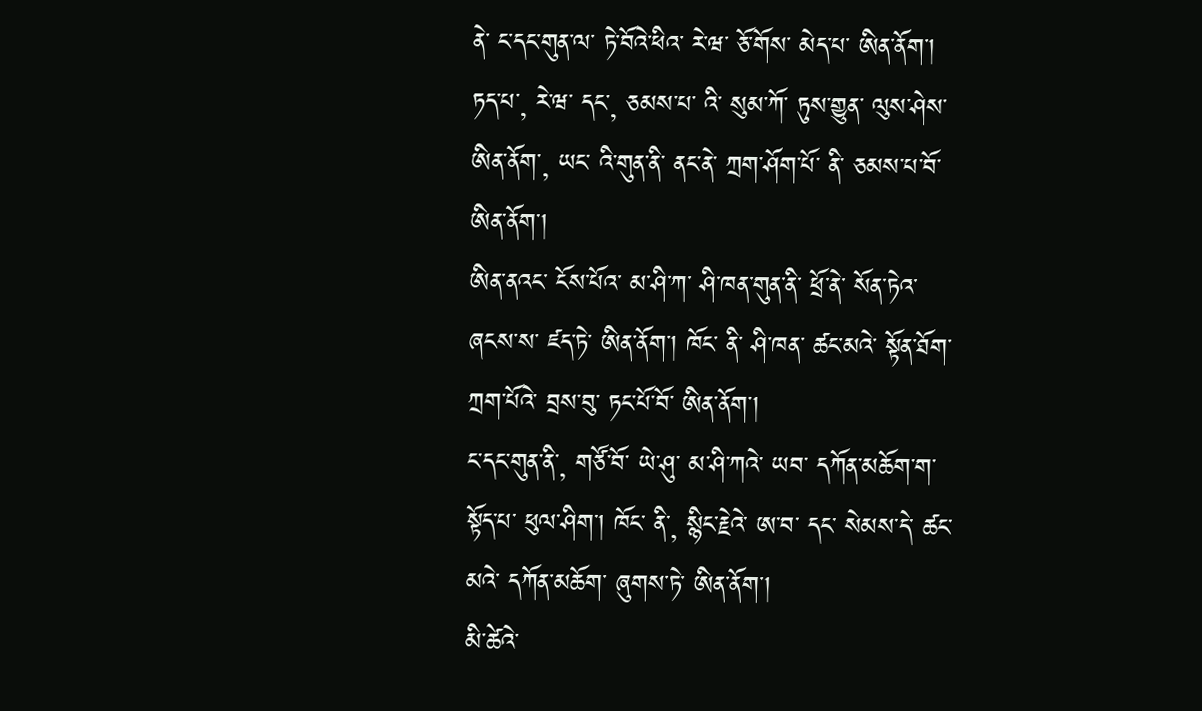ནེ་ ང་དང་གུན་ལ་ ཏེ་བོའེ་ཕིའ་ རེ་ཝ་ ཅོ་གོས་ མེད་པ་ ཨིན་ནོག་།
ཏད་པ་, རེ་ཝ་ དང་, ཅམས་པ་ འི་ སུམ་ཀོ་ ཏུས་གྱུན་ ལུས་ཤེས་ ཨིན་ནོག་, ཡང་ འི་གུན་ནི་ ནང་ནེ་ ཀྲག་ཤོག་པོ་ ནི་ ཅམས་པ་བོ་ ཨིན་ནོག་།
ཨིན་ནའང་ ངོས་པོའ་ མ་ཤི་ཀ་ ཤི་ཁན་གུན་ནི་ ཕྲོ་ནེ་ སོན་ཏེའ་ ཞངས་ས་ ཛད་ཏེ་ ཨིན་ནོག་། ཁོང་ ནི་ ཤི་ཁན་ ཚང་མའེ་ སྟོན་ཐོག་ ཀྲག་པོའེ་ བྲས་བུ་ ཏང་པོ་བོ་ ཨིན་ནོག་།
ང་དང་གུན་ནི་, གཙོ་བོ་ ཡེ་ཤུ་ མ་ཤི་ཀའེ་ ཡབ་ དཀོན་མཆོག་ག་ སྟོད་པ་ ཕུལ་ཤིག་། ཁོང་ ནི་, སྙིང་རྗེའེ་ ཨ་བ་ དང་ སེམས་དེ་ ཚང་མའེ་ དཀོན་མཆོག་ ཞུགས་ཏེ་ ཨིན་ནོག་།
མི་ཚེའེ་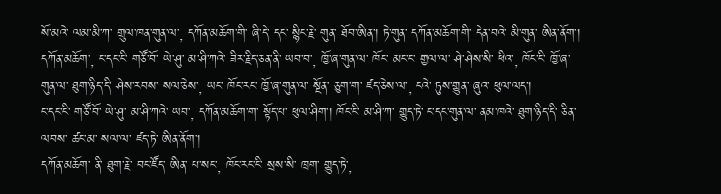སོ་མའེ་ ལམ་མི་ཀ་ གྲུལ་ཁན་གུན་ལ་, དཀོན་མཆོག་གི་ ཞི་དེ་ དང་ སྙིང་རྗེ་ གུན་ ཐོབ་ཨིན་། ཏེ་གུན་ དཀོན་མཆོག་གི་ དེན་བའེ་ མི་གུན་ ཨིན་ནོག་།
དཀོན་མཆོག་, ང་དང་ངི་ གཙོ་བོ་ ཡེ་ཤུ་ མ་ཤི་ཀའེ་ ཟིར་རྗིད་ཅན་ནི་ ཡབ་བ་, ཁྱོ་ཞ་གུན་ལ་ ཁོང་ མང་ང་ གྱལ་ལ་ ཤེ་ཤེས་སི་ ཕིའ་, ཁོང་ངི་ ཁྱོ་ཞ་གུན་ལ་ ཐུག་ཉིད་དི་ ཤེས་རབས་ སལ་ཅེས་, ཡང་ ཁོང་རང་ ཁྱོ་ཞ་གུན་ལ་ སྔོན་ ཅུག་ག་ ཛད་ཅེས་ལ་, ངའེ་ ཏུས་གྱུན་ ཞུའ་ ཕུལ་ལད་།
ང་དང་ངི་ གཙོ་བོ་ ཡེ་ཤུ་ མ་ཤི་ཀའེ་ ཡབ་, དཀོན་མཆོག་ག་ སྟོད་པ་ ཕུལ་ཤིག་། ཁོང་ངི་ མ་ཤི་ཀ་ གྱུད་ཏེ་ ང་དང་གུན་ལ་ ནམ་ཁའེ་ ཐུག་ཉིད་དི་ ཅིན་ལབས་ ཚང་མ་ སལ་ལ་ ཛད་ཏེ་ ཨིན་ནོག་།
དཀོན་མཆོག་ ནི་ ཐུག་རྗེ་ བང་ཛོད་ ཨིན་ པ་སང་, ཁོང་རང་ངི་ སྲས་སི་ ཁྲག་ གྱུད་ཏེ་,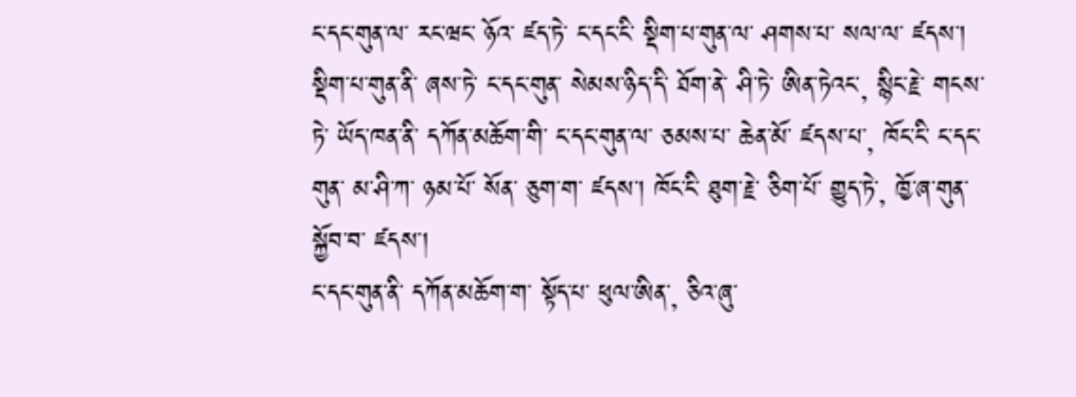ང་དང་གུན་ལ་ རང་ཝང་ ཉོའ་ ཛད་ཏེ་ ང་དང་ངི་ སྡིག་པ་གུན་ལ་ ཤགས་པ་ སལ་ལ་ ཛདས་།
སྡིག་པ་གུན་ནི་ ཞས་ཏེ་ ང་དང་གུན་ སེམས་ཉིད་དི་ ཐོག་ནེ་ ཤི་ཏེ་ ཨིན་ཏེའང་, སྙིང་རྗེ་ གངས་ཏེ་ ཡོད་ཁན་ནི་ དཀོན་མཆོག་གི་ ང་དང་གུན་ལ་ ཅམས་པ་ ཆེན་མོ་ ཛདས་པ་, ཁོང་ངི་ ང་དང་གུན་ མ་ཤི་ཀ་ ཉམ་པོ་ སོན་ ཅུག་ག་ ཛདས་། ཁོང་ངི་ ཐུག་རྗེ་ ཅིག་པོ་ གྱུད་ཏེ་, ཁྱོ་ཞ་གུན་ སྐྱོབ་བ་ ཛདས་།
ང་དང་གུན་ནི་ དཀོན་མཆོག་ག་ སྟོད་པ་ ཕུལ་ཨིན་, ཅིའ་ཞུ་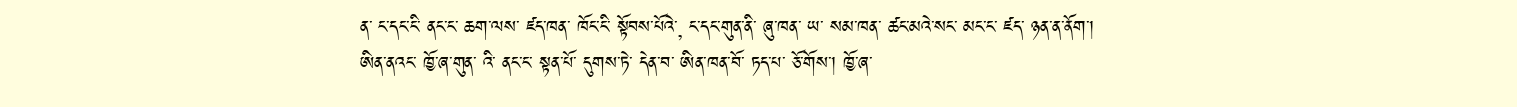ན་ ང་དང་ངི་ ནང་ང་ ཆག་ལས་ ཛད་ཁན་ ཁོང་ངི་ སྟོབས་པོའེ་, ང་དང་གུན་ནི་ ཞུ་ཁན་ ཡ་ སམ་ཁན་ ཚང་མའེ་སང་ མང་ང་ ཛད་ ཉན་ན་ནོག་།
ཨིན་ནའང་ ཁྱོ་ཞ་གུན་ འི་ ནང་ང་ སྟན་པོ་ དུགས་ཏེ་ དེན་བ་ ཨིན་ཁན་བོ་ ཏད་པ་ ཅོ་གོས་། ཁྱོ་ཞ་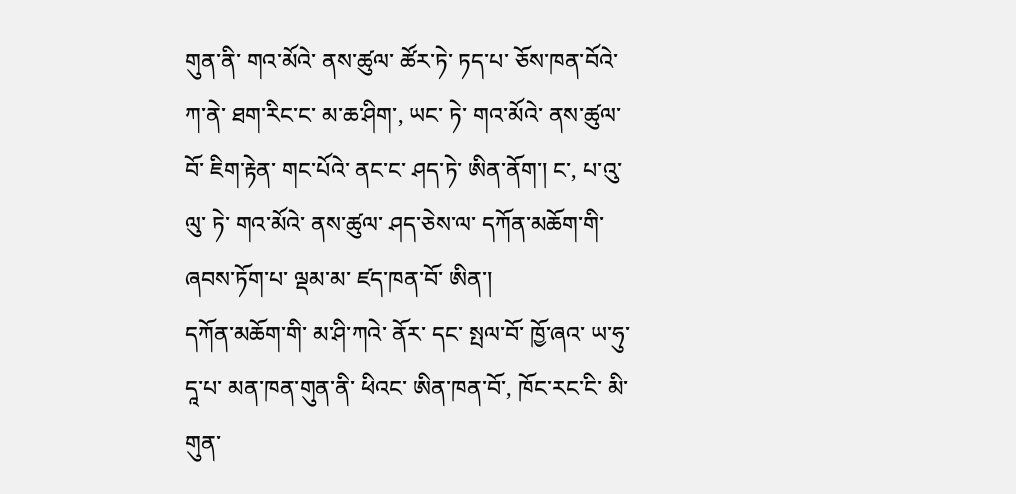གུན་ནི་ གའ་མོའེ་ ནས་ཚུལ་ ཚོར་ཏེ་ ཏད་པ་ ཅོས་ཁན་བོའེ་ ཀ་ནེ་ ཐག་རིང་ང་ མ་ཆ་ཤིག་, ཡང་ ཏེ་ གའ་མོའེ་ ནས་ཚུལ་བོ་ ཇིག་རྟེན་ གང་པོའེ་ ནང་ང་ ཤད་ཏེ་ ཨིན་ནོག་། ང་, པ་འུ་ལུ་ ཏེ་ གའ་མོའེ་ ནས་ཚུལ་ ཤད་ཅེས་ལ་ དཀོན་མཆོག་གི་ ཞབས་ཏོག་པ་ ལྡམ་མ་ ཛད་ཁན་བོ་ ཨིན་།
དཀོན་མཆོག་གི་ མ་ཤི་ཀའེ་ ནོར་ དང་ སྤལ་བོ་ ཁྱོ་ཞའ་ ཡ་ཧུ་དཱ་པ་ མན་ཁན་གུན་ནི་ ཕིའང་ ཨིན་ཁན་བོ་, ཁོང་རང་ངི་ མི་གུན་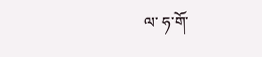ལ་ ཧ་གོ་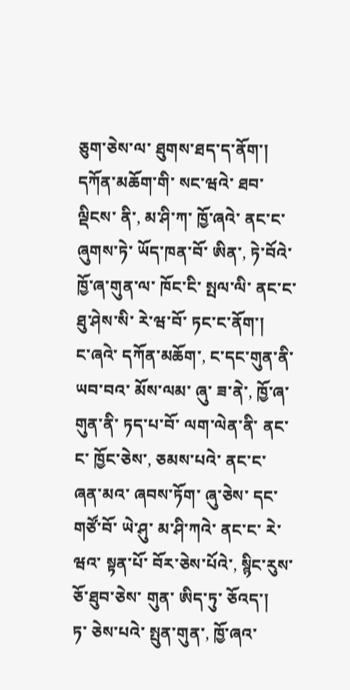ཅུག་ཅེས་ལ་ ཐུགས་ཐད་ད་ནོག་། དཀོན་མཆོག་གི་ སང་ཝའེ་ ཐབ་ལྡིངས་ ནི་, མ་ཤི་ཀ་ ཁྱོ་ཞའེ་ ནང་ང་ ཞུགས་ཏེ་ ཡོད་ཁན་བོ་ ཨིན་, ཏེ་བོའེ་ ཁྱོ་ཞ་གུན་ལ་ ཁོང་ངི་ སྤལ་ལི་ ནང་ང་ ཐུ་ཤེས་སི་ རེ་ཝ་བོ་ ཏང་ང་ནོག་།
ང་ཞའེ་ དཀོན་མཆོག་, ང་དང་གུན་ནི་ ཡབ་བའ་ མོས་ལམ་ ཞུ་ ཟ་ནེ་, ཁྱོ་ཞ་གུན་ནི་ ཏད་པ་བོ་ ལག་ལེན་ནི་ ནང་ང་ ཁྱོང་ཅེས་, ཅམས་པའེ་ ནང་ང་ ཞན་མའ་ ཞབས་ཏོག་ ཞུ་ཅེས་ དང་ གཙོ་བོ་ ཡེ་ཤུ་ མ་ཤི་ཀའེ་ ནང་ང་ རེ་ཝའ་ སྟན་པོ་ བོར་ཅེས་པོའེ་, སྙིང་རུས་ ཅོ་ཐུབ་ཅེས་ གུན་ ཨིད་ཏུ་ ཅོའད་།
ཏ་ ཅེས་པའེ་ སྤུན་གུན་, ཁྱོ་ཞའ་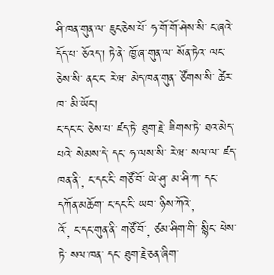ཤི་ཁན་གུན་ལ་ ཇུང་ཅེས་པོ་ ཧ་གོ་གོ་ཤེས་སི་ ང་ཞའེ་ དོད་པ་ ཅོའད་། ཏེ་ནེ་ ཁྱོ་ཞ་གུན་ལ་ སོན་ཏེའ་ ལང་ཅེས་སི་ ནང་ང་ རེ་ཝ་ མེད་ཁན་གུན་ ཙོགས་སི་ ཚེར་ཁ་ མི་ཡོང་།
ང་དང་ང་ ཅེས་པ་ ཛད་ཏེ་ ཐུག་རྗེ་ ཟིགས་ཏེ་ ཐའ་མེད་པའེ་ སེམས་དེ་ དང་ ཧ་ལས་སི་ རེ་ཝ་ སལ་ལ་ ཛད་ཁན་ནི་, ང་དང་ངི་ གཙོ་བོ་ ཡེ་ཤུ་ མ་ཤི་ཀ་ དང་ དཀོན་མཆོག་ ང་དང་ངི་ ཡབ་ ཉིས་ཀོའེ་,
འོ་, ང་དང་གུན་ནི་ གཙོ་བོ་, ཙམ་ཤིག་གི་ སྙིང་ ཕེས་ཏེ་ སལ་ཁན་ དང་ ཐུག་རྗེ་ཅན་ཞིག་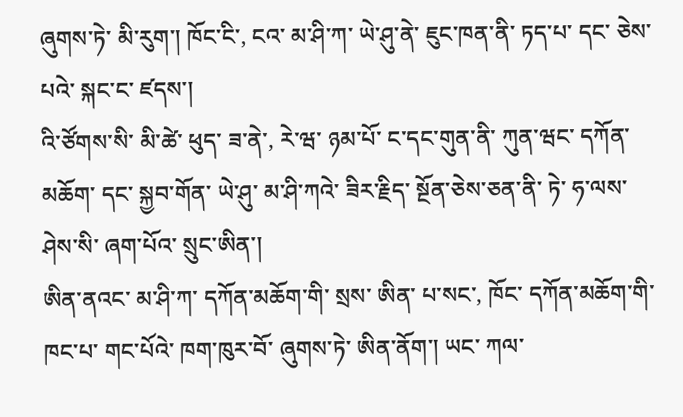ཞུགས་ཏེ་ མི་རུག་། ཁོང་ངི་, ངའ་ མ་ཤི་ཀ་ ཡེ་ཤུ་ནེ་ ཇུང་ཁན་ནི་ ཏད་པ་ དང་ ཅེས་པའེ་ སྐང་ང་ ཛདས་།
འི་ཙོགས་སི་ མི་ཚེ་ ཕུད་ ཟ་ནེ་, རེ་ཝ་ ཉམ་པོ་ ང་དང་གུན་ནི་ ཀུན་ཝང་ དཀོན་མཆོག་ དང་ སྐྱབ་གོན་ ཡེ་ཤུ་ མ་ཤི་ཀའེ་ ཟིར་རྗིད་ སྔོན་ཅེས་ཅན་ནི་ ཏེ་ ཧ་ལས་ཤེས་སི་ ཞག་པོའ་ སྲུང་ཨིན་།
ཨིན་ནའང་ མ་ཤི་ཀ་ དཀོན་མཆོག་གི་ སྲས་ ཨིན་ པ་སང་, ཁོང་ དཀོན་མཆོག་གི་ ཁང་པ་ གང་པོའེ་ ཁག་ཁུར་བོ་ ཞུགས་ཏེ་ ཨིན་ནོག་། ཡང་ ཀལ་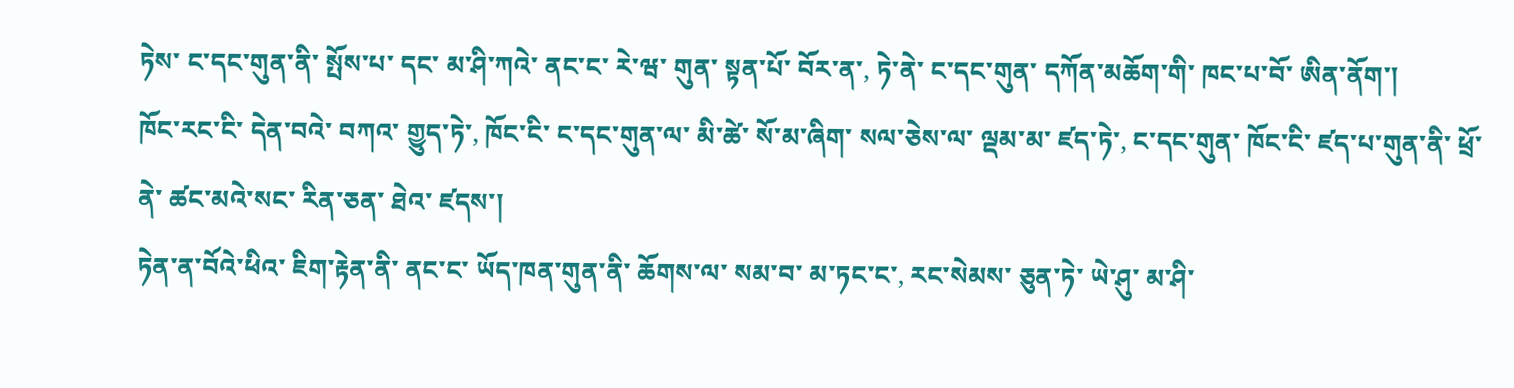ཏེས་ ང་དང་གུན་ནི་ སྤོས་པ་ དང་ མ་ཤི་ཀའེ་ ནང་ང་ རེ་ཝ་ གུན་ སྟན་པོ་ བོར་ན་, ཏེ་ནེ་ ང་དང་གུན་ དཀོན་མཆོག་གི་ ཁང་པ་བོ་ ཨིན་ནོག་།
ཁོང་རང་ངི་ དེན་བའེ་ བཀའ་ གྱུད་ཏེ་, ཁོང་ངི་ ང་དང་གུན་ལ་ མི་ཚེ་ སོ་མ་ཞིག་ སལ་ཅེས་ལ་ ལྡམ་མ་ ཛད་ཏེ་, ང་དང་གུན་ ཁོང་ངི་ ཛད་པ་གུན་ནི་ ཕྲོ་ནེ་ ཚང་མའེ་སང་ རིན་ཅན་ ཐེའ་ ཛདས་།
ཏེན་ན་བོའེ་ཕིའ་ ཇིག་རྟེན་ནི་ ནང་ང་ ཡོད་ཁན་གུན་ནི་ ཆོགས་ལ་ སམ་བ་ མ་ཏང་ང་, རང་སེམས་ ཅུན་ཏེ་ ཡེ་ཤུ་ མ་ཤི་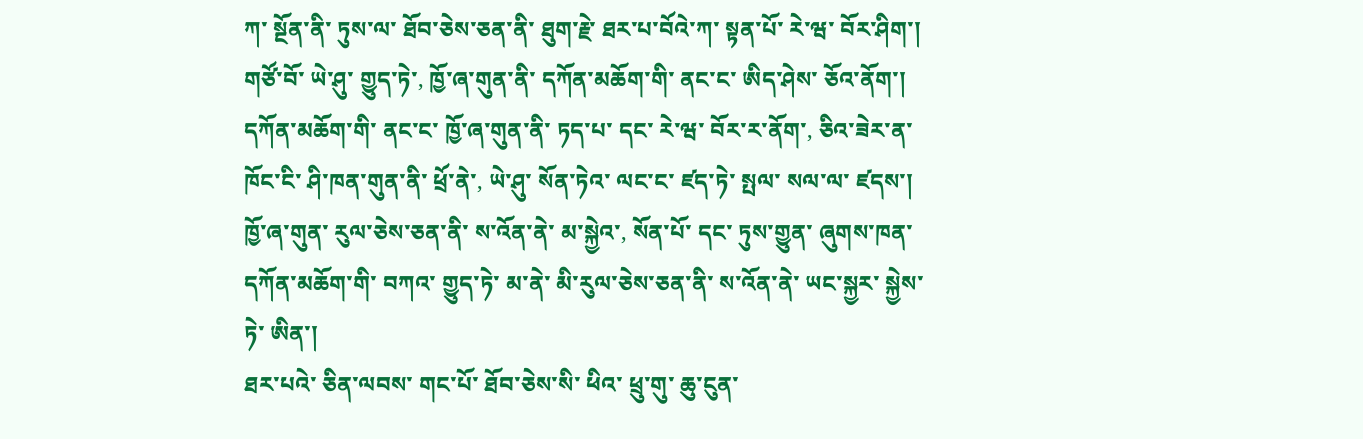ཀ་ སྔོན་ནི་ ཏུས་ལ་ ཐོབ་ཅེས་ཅན་ནི་ ཐུག་རྗེ་ ཐར་པ་བོའེ་ཀ་ སྟན་པོ་ རེ་ཝ་ བོར་ཤིག་།
གཙོ་བོ་ ཡེ་ཤུ་ གྱུད་ཏེ་, ཁྱོ་ཞ་གུན་ནི་ དཀོན་མཆོག་གི་ ནང་ང་ ཨིད་ཤེས་ ཅོའ་ནོག་། དཀོན་མཆོག་གི་ ནང་ང་ ཁྱོ་ཞ་གུན་ནི་ ཏད་པ་ དང་ རེ་ཝ་ བོར་ར་ནོག་, ཅིའ་ཟེར་ན་ ཁོང་ངི་ ཤི་ཁན་གུན་ནི་ ཕྲོ་ནེ་, ཡེ་ཤུ་ སོན་ཏེའ་ ལང་ང་ ཛད་ཏེ་ སྤལ་ སལ་ལ་ ཛདས་།
ཁྱོ་ཞ་གུན་ རུལ་ཅེས་ཅན་ནི་ ས་འོན་ནེ་ མ་སྐྱེའ་, སོན་པོ་ དང་ ཏུས་གྱུན་ ཞུགས་ཁན་ དཀོན་མཆོག་གི་ བཀའ་ གྱུད་ཏེ་ མ་ནེ་ མི་རུལ་ཅེས་ཅན་ནི་ ས་འོན་ནེ་ ཡང་སྐྱར་ སྐྱེས་ཏེ་ ཨིན་།
ཐར་པའེ་ ཅིན་ལབས་ གང་པོ་ ཐོབ་ཅེས་སི་ ཕིའ་ ཕྲུ་གུ་ ཆུ་ངུན་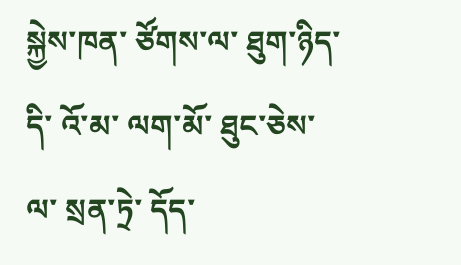སྐྱེས་ཁན་ ཙོགས་ལ་ ཐུག་ཉིད་དི་ འོ་མ་ ལག་མོ་ ཐུང་ཅེས་ལ་ སྲན་ཏྲེ་ དོད་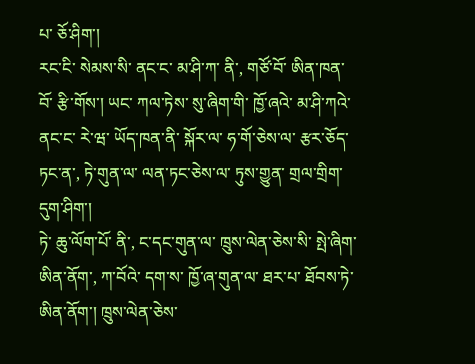པ་ ཅོ་ཤིག་།
རང་ངི་ སེམས་སི་ ནང་ང་ མ་ཤི་ཀ་ ནི་, གཙོ་བོ་ ཨིན་ཁན་བོ་ རྩི་གོས་། ཡང་ ཀལ་ཏེས་ སུ་ཞིག་གི་ ཁྱོ་ཞའེ་ མ་ཤི་ཀའེ་ ནང་ང་ རེ་ཝ་ ཡོད་ཁན་ནི་ སྐོར་ལ་ ཧ་གོ་ཅེས་ལ་ རྩར་ཅོད་ ཏང་ན་, ཏེ་གུན་ལ་ ལན་ཏང་ཅེས་ལ་ ཏུས་གྱུན་ གྲལ་གྲིག་ དུག་ཤིག་།
ཏེ་ ཆུ་ལོག་པོ་ ནི་, ང་དང་གུན་ལ་ ཁྲུས་ལེན་ཅེས་སི་ སྤེ་ཞིག་ ཨིན་ནོག་, ཀ་བོའེ་ དག་ས་ ཁྱོ་ཞ་གུན་ལ་ ཐར་པ་ ཐོབས་ཏེ་ ཨིན་ནོག་། ཁྲུས་ལེན་ཅེས་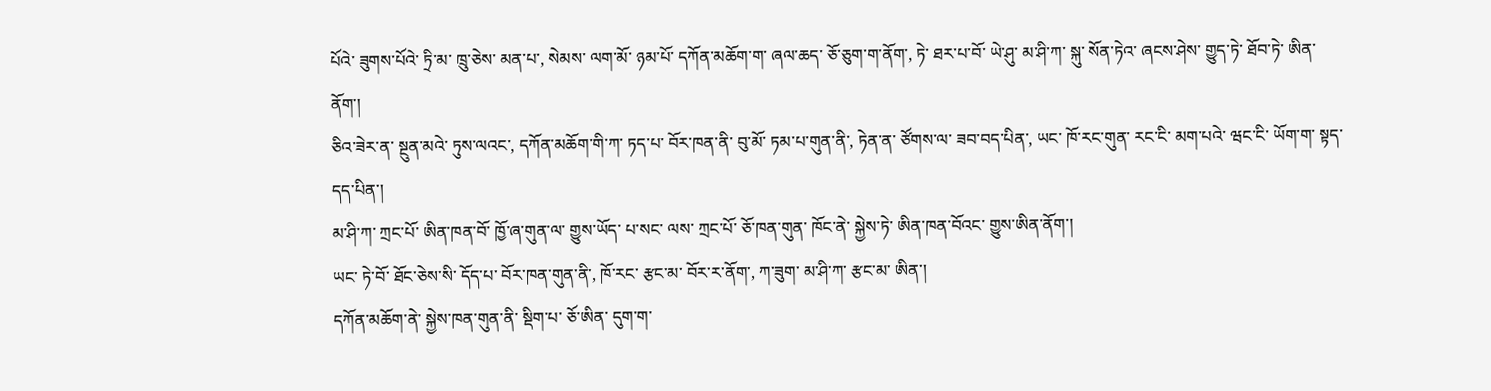པོའེ་ ཟུགས་པོའེ་ ཏྲི་མ་ ཁྲུ་ཅེས་ མན་པ་, སེམས་ ལག་མོ་ ཉམ་པོ་ དཀོན་མཆོག་ག་ ཞལ་ཆད་ ཅོ་ཅུག་ག་ནོག་, ཏེ་ ཐར་པ་བོ་ ཡེ་ཤུ་ མ་ཤི་ཀ་ སྐུ་ སོན་ཏེའ་ ཞངས་ཤེས་ གྱུད་ཏེ་ ཐོབ་ཏེ་ ཨིན་ནོག་།
ཅིའ་ཟེར་ན་ སྔུན་མའེ་ ཏུས་ལའང་, དཀོན་མཆོག་གི་ཀ་ ཏད་པ་ བོར་ཁན་ནི་ བུ་མོ་ ཏམ་པ་གུན་ནི་, ཏེན་ན་ ཙོགས་ལ་ ཟབ་བད་པིན་, ཡང་ ཁོ་རང་གུན་ རང་ངི་ མག་པའེ་ ཝང་ངི་ ཡོག་ག་ སྟད་དད་པིན་།
མ་ཤི་ཀ་ ཀྲང་པོ་ ཨིན་ཁན་བོ་ ཁྱོ་ཞ་གུན་ལ་ གྱུས་ཡོད་ པ་སང་ ལས་ ཀྲང་པོ་ ཅོ་ཁན་གུན་ ཁོང་ནེ་ སྐྱེས་ཏེ་ ཨིན་ཁན་བོའང་ གྱུས་ཨིན་ནོག་།
ཡང་ ཏེ་བོ་ ཐོང་ཅེས་སི་ དོད་པ་ བོར་ཁན་གུན་ནི་, ཁོ་རང་ རྩང་མ་ བོར་ར་ནོག་, ཀ་ཟུག་ མ་ཤི་ཀ་ རྩང་མ་ ཨིན་།
དཀོན་མཆོག་ནེ་ སྐྱེས་ཁན་གུན་ནི་ སྡིག་པ་ ཅོ་ཨིན་ དུག་ག་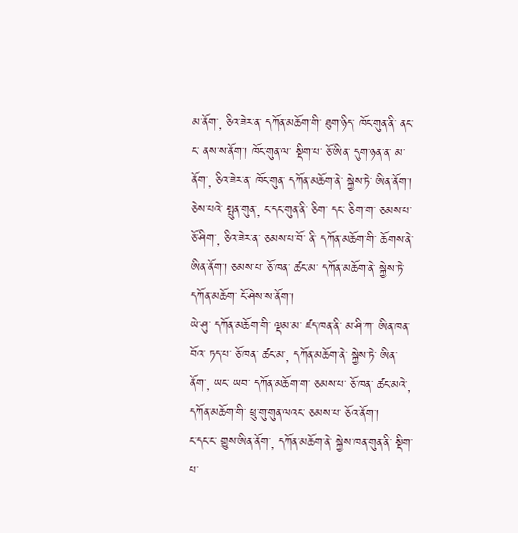མ་ནོག་, ཅིའ་ཟེར་ན་ དཀོན་མཆོག་གི་ ཐུག་ཉིད་ ཁོང་གུན་ནི་ ནང་ང་ ནས་ས་ནོག་། ཁོང་གུན་ལ་ སྡིག་པ་ ཅོ་ཨིན་ དུག་ཉན་ན་ མ་ནོག་, ཅིའ་ཟེར་ན་ ཁོང་གུན་ དཀོན་མཆོག་ནེ་ སྐྱེས་ཏེ་ ཨིན་ནོག་།
ཅེས་པའེ་ སྤུན་གུན་, ང་དང་གུན་ནི་ ཅིག་ དང་ ཅིག་ག་ ཅམས་པ་ ཅོ་ཤིག་, ཅིའ་ཟེར་ན་ ཅམས་པ་བོ་ ནི་ དཀོན་མཆོག་གི་ ཆོགས་ནེ་ ཨིན་ནོག་། ཅམས་པ་ ཅོ་ཁན་ ཚང་མ་ དཀོན་མཆོག་ནེ་ སྐྱེས་ཏེ་ དཀོན་མཆོག་ ངོ་ཤེས་ས་ནོག་།
ཡེ་ཤུ་ དཀོན་མཆོག་གི་ ལྡམ་མ་ ཛད་ཁན་ནི་ མ་ཤི་ཀ་ ཨིན་ཁན་བོའ་ ཏད་པ་ ཅོ་ཁན་ ཚང་མ་, དཀོན་མཆོག་ནེ་ སྐྱེས་ཏེ་ ཨིན་ནོག་, ཡང་ ཡབ་ དཀོན་མཆོག་ག་ ཅམས་པ་ ཅོ་ཁན་ ཚང་མའེ་, དཀོན་མཆོག་གི་ ཕྲུ་གུ་གུན་ལའང་ ཅམས་པ་ ཅོའ་ནོག་།
ང་དང་ང་ གྱུས་ཨིན་ནོག་, དཀོན་མཆོག་ནེ་ སྐྱེས་ཁན་གུན་ནི་ སྡིག་པ་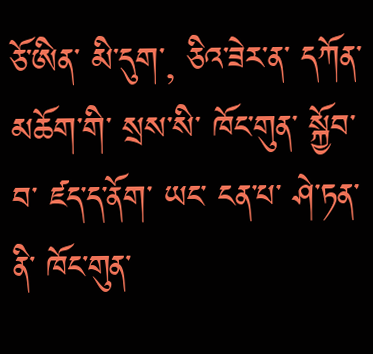ཅོ་ཨིན་ མི་དུག་, ཅིའ་ཟེར་ན་ དཀོན་མཆོག་གི་ སྲས་སི་ ཁོང་གུན་ སྐྱོབ་བ་ ཛད་ད་ནོག་ ཡང་ ངན་པ་ ཤེ་ཏན་ནི་ ཁོང་གུན་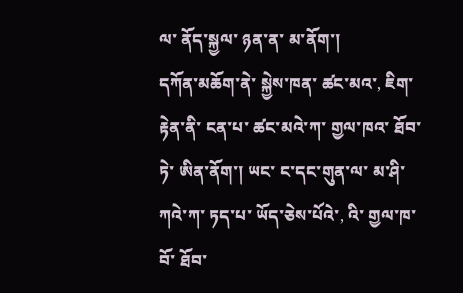ལ་ ནོད་སྐྱལ་ ཉན་ན་ མ་ནོག་།
དཀོན་མཆོག་ནེ་ སྐྱེས་ཁན་ ཚང་མའ་, ཇིག་རྟེན་ནི་ ངན་པ་ ཚང་མའེ་ཀ་ གྱལ་ཁའ་ ཐོབ་ཏེ་ ཨིན་ནོག་། ཡང་ ང་དང་གུན་ལ་ མ་ཤི་ཀའེ་ཀ་ ཏད་པ་ ཡོད་ཅེས་པོའེ་, འི་ གྱལ་ཁ་བོ་ ཐོབ་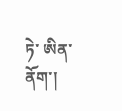ཏེ་ ཨིན་ནོག་།